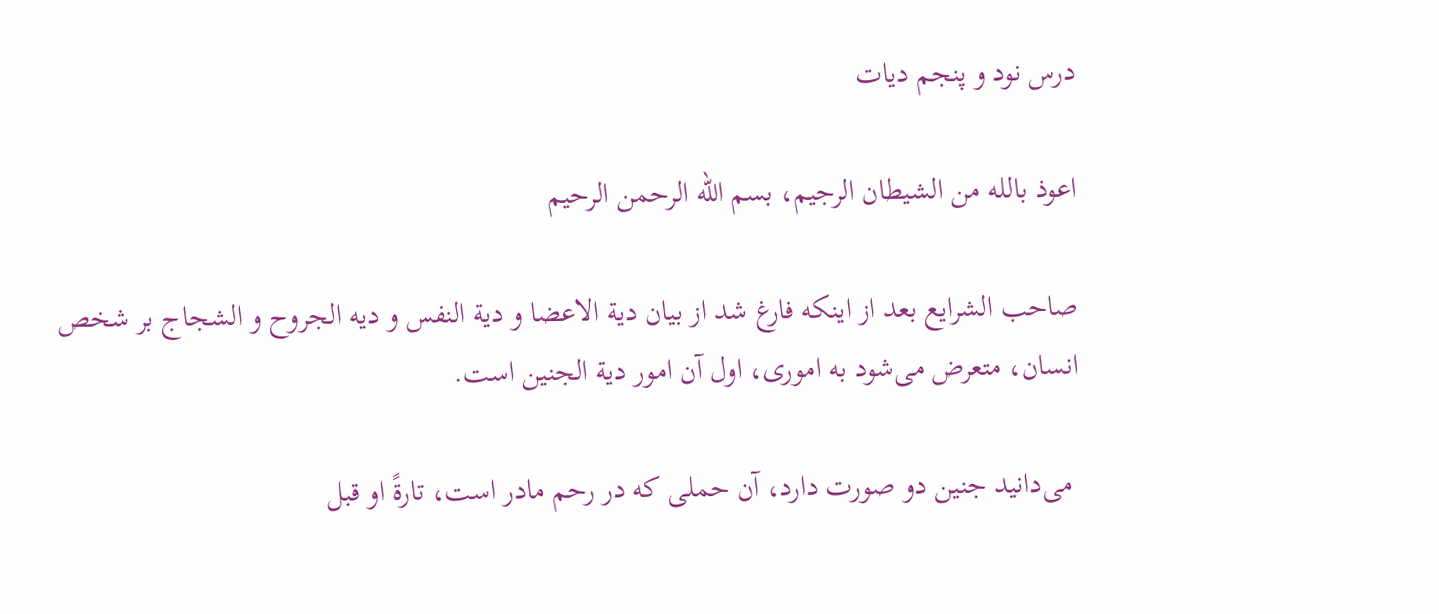درس نود و پنجم دیات

اعوذ بالله من الشیطان الرجیم، بسم الله الرحمن الرحیم

صاحب الشرایع بعد از اینکه فارغ شد از بیان دیة الاعضا و دیة النفس و دیه الجروح و الشجاج بر شخص انسان، متعرض می‌شود به اموری، اول آن امور دیة الجنین است.

 می‌دانید جنین دو صورت دارد، آن حملی که در رحم مادر است، تارةً او قبل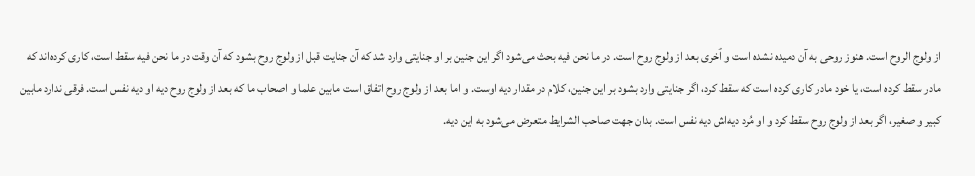از ولوج الروح است. هنوز روحی به آن دمیده نشده است و ٱخری بعد از ولوج روح است. در ما نحن فیه بحث می‌شود اگر این جنین بر او جنایتی وارد شد که آن جنایت قبل از ولوج روح بشود که آن وقت در ما نحن فیه سقط است، کاری کرده‌اند که مادر سقط کرده است، یا خود مادر کاری کرده است که سقط کرد، اگر جنایتی وارد بشود بر این جنین، کلام در مقدار دیه اوست. و اما بعد از ولوج روح اتفاق است مابین علما و اصحاب ما که بعد از ولوج روح دیه او دیه نفس است. فرقی ندارد مابین کبیر و صغیر، اگر بعد از ولوج روح سقط کرد و او مُرد دیه‌اش دیه نفس است. بدان جهت صاحب الشرایط متعرض می‌شود به این دیه.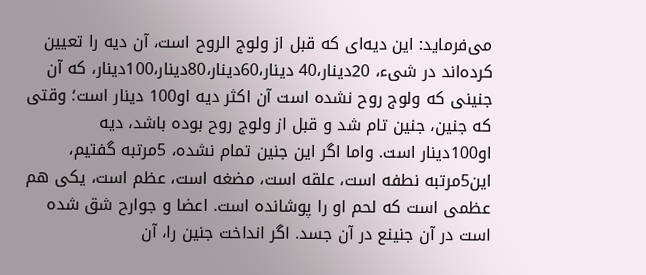می‌فرماید: این دیه‌ای که قبل از ولوج الروح است، آن دیه را تعیین کرده‌اند در شیء، 20دینار،40 دینار،60دینار،80دینار،100دینار، که آن جنینی که ولوج روح نشده است آن اکثر دیه او100 دینار است؛ وقتی که جنین، جنین تام شد و قبل از ولوج روح بوده باشد، دیه او100دینار است. واما اگر این جنین تمام نشده، 5مرتبه گفتیم، این5مرتبه نطفه است، علقه است، مضغه است، عظم است، یکی هم عظمی است که لحم او را پوشانده است. اعضا و جوارح شق شده است در آن جنینع در آن جسد. اگر انداخت جنین را، آن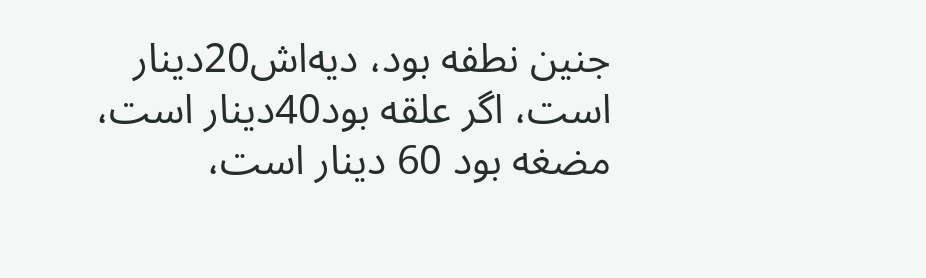جنین نطفه بود، دیه‌اش20دینار است، اگر علقه بود40دینار است، مضغه بود 60 دینار است،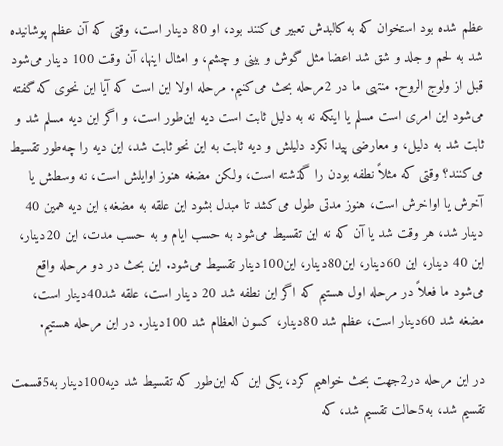عظم شده بود استخوان که به کالبدش تعبیر می‌کنند بود، او 80 دینار است، وقتی که آن عظم پوشانیده شد به لحم و جلد و شق شد اعضا مثل گوش و بینی و چشم، و امثال اینها، آن وقت 100 دینار می‌شود قبل از ولوج الروح. منتهی ما در 2مرحله بحث می‌کنیم. مرحله اولا این است که آیا این نحوی که گفته می‌شود این امری است مسلم یا اینکه نه به دلیل ثابت است دیه این‌طور است، و اگر این دیه مسلم شد و ثابت شد به دلیل، و معارضی پیدا نکرد دلیلش و دیه ثابت به این نحو ثابت شد، این دیه را چه‌طور تقسیط می‌کنند؟ وقتی که مثلاً نطفه بودن را گذشته است، ولکن مضغه هنوز اوایلش است، نه وسطش یا آخرش یا اواخرش است، هنوز مدتی طول می‌کشد تا مبدل بشود این علقه به مضغه؛ این دیه همین 40 دینار شد، هر وقت شد یا آن که نه این تقسیط می‌شود به حسب ایام و به حسب مدت، این 20دینار، این 40 دینار، این 60دینار، این80دینار، این100دینار تقسیط می‌شود. این بحث در دو مرحله واقع می‌شود ما فعلاً در مرحله اول هستیم که اگر این نطفه شد 20 دینار است، علقه شد40دینار است، مضغه شد 60دینار است، عظم شد 80دینار، کسون العظام شد 100دینار. در این مرحله هستیم.

در این مرحله در2جهت بحث خواهیم کرد، یکی این که این‌طور که تقسیط شد دیه100دینار به5قسمت تقسیم شد، به5حالت تقسیم شد، که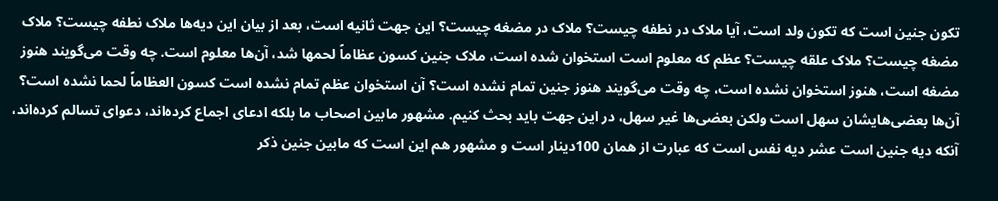تکون جنین است که تکون ولد است، آیا ملاک در نطفه چیست؟ ملاک در مضغه چیست؟ این جهت ثانیه است، بعد از بیان این دیه‌ها ملاک نطفه چیست؟ ملاک مضغه چیست؟ ملاک علقه چیست؟ عظم که معلوم است استخوان شده است، ملاک جنین کسون عظاماً لحمها شد، آن‌ها معلوم است. چه وقت می‌گویند هنوز مضغه است، هنوز استخوان نشده است، چه وقت می‌گویند هنوز جنین تمام نشده است؟ آن استخوان عظم تمام نشده است کسون العظاماً لحما نشده است؟ آن‌ها بعضی‌هایشان سهل است ولکن بعضی‌ها غیر سهل، در این جهت باید بحث کنیم. مشهور مابین اصحاب ما بلکه ادعای اجماع کرده‌اند، دعوای تسالم کرده‌اند، آنکه دیه جنین است عشر دیه نفس است که عبارت از همان 100دینار است و مشهور هم این است که مابین جنین ذکر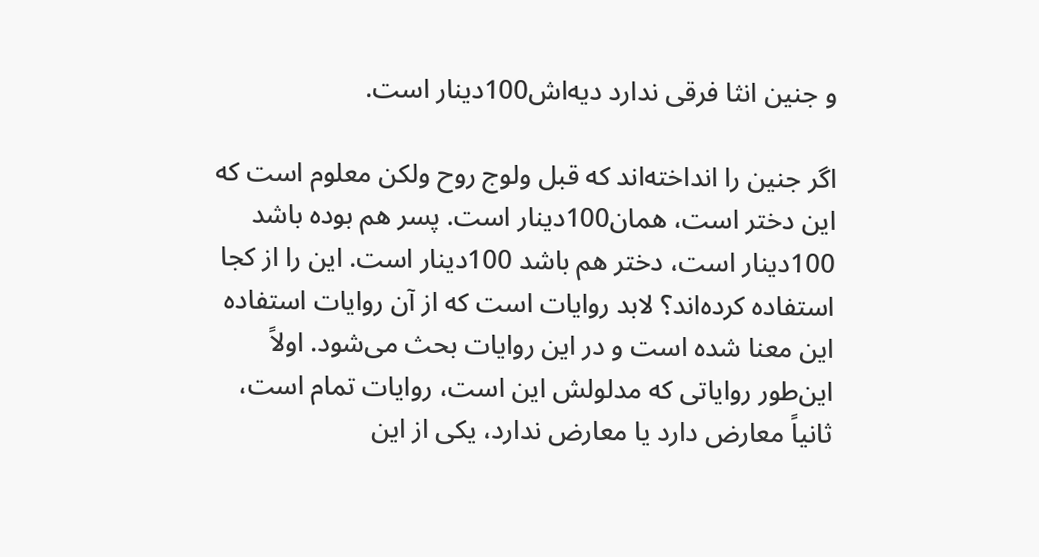و جنین انثا فرقی ندارد دیه‌اش100دینار است.

اگر جنین را انداخته‌اند که قبل ولوج روح ولکن معلوم است که این دختر است، همان100دینار است. پسر هم بوده باشد 100دینار است، دختر هم باشد 100دینار است. این را از کجا استفاده کرده‌اند؟ لابد روایات است که از آن روایات استفاده این معنا شده است و در این روایات بحث می‌شود. اولاً این‌طور روایاتی که مدلولش این است، روایات تمام است، ثانیاً معارض دارد یا معارض ندارد، یکی از این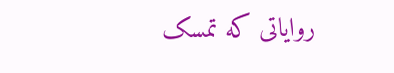روایاتی که تمسک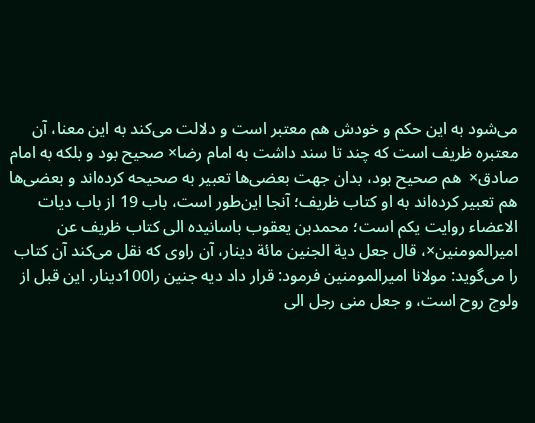می‌شود به این حکم و خودش هم معتبر است و دلالت می‌کند به این معنا، آن معتبره ظریف است که چند تا سند داشت به امام رضا× صحیح بود و بلکه به امام صادق×  هم صحیح بود، بدان جهت بعضی‌ها تعبیر به صحیحه کرده‌اند و بعضی‌ها هم تعبیر کرده‌اند به او کتاب ظریف؛ آنجا این‌طور است، باب 19 از باب دیات الاعضاء روایت یکم است؛ محمد‌بن یعقوب باسانیده الی کتاب ظریف عن امیرالمومنین×، قال جعل دیة الجنین مائة دینار، آن راوی که نقل می‌کند آن کتاب را می‌گوید: مولانا امیرالمومنین فرمود: قرار داد دیه جنین را100دینار. این قبل از ولوج روح است، و جعل منی رجل الی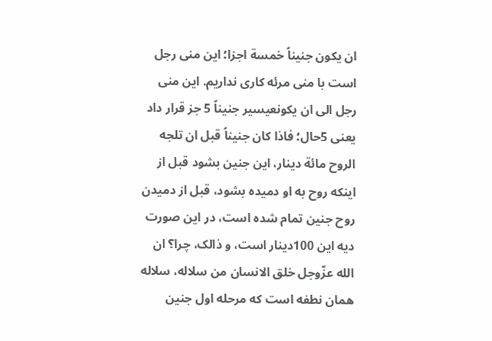ان یکون جنیناً خمسة اجزا؛ این منی رجل است با منی مرئه کاری نداریم. این منی رجل الی ان یکونعیسیر جنیناً 5 جز قرار داد یعنی 5حال؛ فاذا کان جنیناً قبل ان تلجه الروح مائة دینار، این جنین بشود قبل از اینکه روح به او دمیده بشود، قبل از دمیدن روح جنین تمام شده است، در این صورت دیه این 100دینار است، و ذالک، چرا؟ ان الله عزّوجل خلق الانسان من سلاله، سلاله همان نطفه است که مرحله اول جنین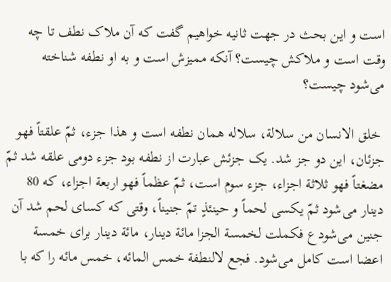است و این بحث در جهت ثانیه خواهیم گفت که آن ملاک نطف تا چه وقت است و ملاکش چیست؟ آنکه ممیزش است و به او نطفه شناخته می‌شود چیست؟

 خلق الانسان من سلالة، سلاله همان نطفه است و هذا جزء، ثمّ علقتاً فهو جزئان، این دو جز شد. یک جزئش عبارت از نطفه بود جزء دومی علقه شد ثمّ مضغتاً فهو ثلاثة اجزاء، جزء سوم است، ثمّ عظماً فهو اربعة اجزاء، که 80 دینار می‌شود ثمّ یکسی لحماً و حینئذٍ تمّ جنیناً، وقتی که کسای لحم شد آن جنین می‌شودع فکملت لخمسة الجزا مائة دینار، مائة دینار برای خمسة اعضا است کامل می‌شود. فجع لالنطفة خمس المائه، خمس مائه را که با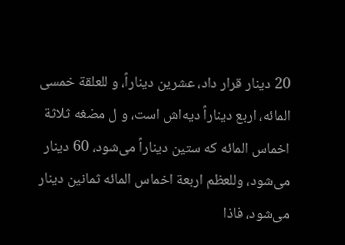20 دینار قرار داد، عشرین دیناراً، و للعلقة خمسی المائه، اربع دیناراً دیه‌اش است، و ل مضغه ثلاثة اخماس المائه که ستین دیناراً می‌شود، 60 دینار می‌شود، وللعظم اربعة اخماس المائه ثمانین دینار می‌شود، فاذا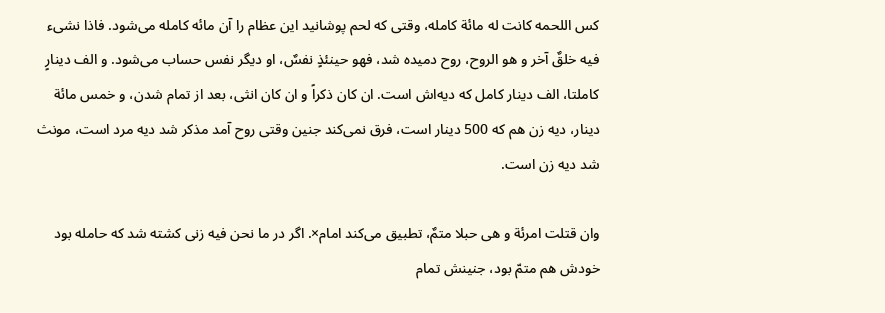کس اللحمه کانت له مائة کامله، وقتی که لحم پوشانید این عظام را آن مائه کامله می‌شود. فاذا نشیء فیه خلقٌ آخر و هو الروح، روح دمیده شد، فهو حینئذٍ نفسٌ، او دیگر نفس حساب می‌شود. و الف دینارٍ کاملتا، الف دینار کامل که دیه‌اش است. ان کان ذکراً و ان کان انثی، بعد از تمام شدن، و خمس مائة دینار، دیه زن هم که 500 دینار است، فرق نمی‌کند جنین وقتی روح آمد مذکر شد دیه مرد است، مونث شد دیه زن است.

وان قتلت امرئة و هی حبلا متمٌ، تطبیق می‌کند امام×. اگر در ما نحن فیه زنی کشته شد که حامله بود خودش هم متمّ بود، جنینش تمام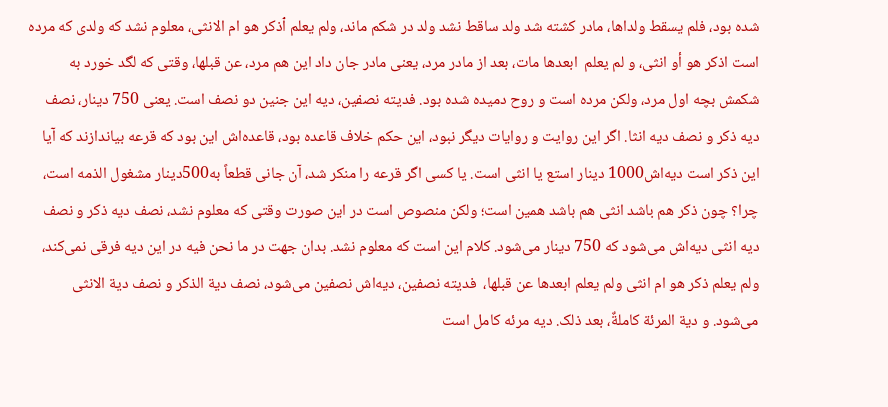شده بود، فلم یسقط ولداها، مادر کشته شد ولد ساقط نشد ولد در شکم ماند، ولم یعلم ٱذکر هو ام الانثی، معلوم نشد که ولدی که مرده است اذکر هو أو انثی، و لم یعلم  ابعدها مات، بعد از مادر مرد، یعنی مادر جان داد این هم مرد، عن قبلها، وقتی که لگد خورد به شکمش بچه اول مرد، ولکن مرده است و روح دمیده شده بود. فدیته نصفین، دیه این جنین دو نصف است. یعنی 750 دینار، نصف دیه ذکر و نصف دیه انثا. اگر این روایت و روایات دیگر نبود، این حکم خلاف قاعده بود، قاعده‌اش این بود که قرعه بیاندازند که آیا این ذکر است دیه‌اش1000 دینار استع یا انثی است. یا کسی اگر قرعه را منکر شد، آن جانی قطعاً به500دینار مشغول الذمه است، چرا؟ چون ذکر هم باشد انثی هم باشد همین است؛ ولکن منصوص است در این صورت وقتی که معلوم نشد، نصف دیه ذکر و نصف دیه انثی دیه‌اش می‌شود که 750 دینار می‌شود. کلام این است که معلوم نشد. بدان جهت در ما نحن فیه در این دیه فرقی نمی‌کند، ولم یعلم ذکر هو ام انثی ولم یعلم ابعدها عن قبلها،  فدیته نصفین، دیه‌اش نصفین می‌شود، نصف دیة الذکر و نصف دیة الانثی می‌شود. و دیة المرئة کاملةٌ، بعد ذلک. دیه مرئه کامل است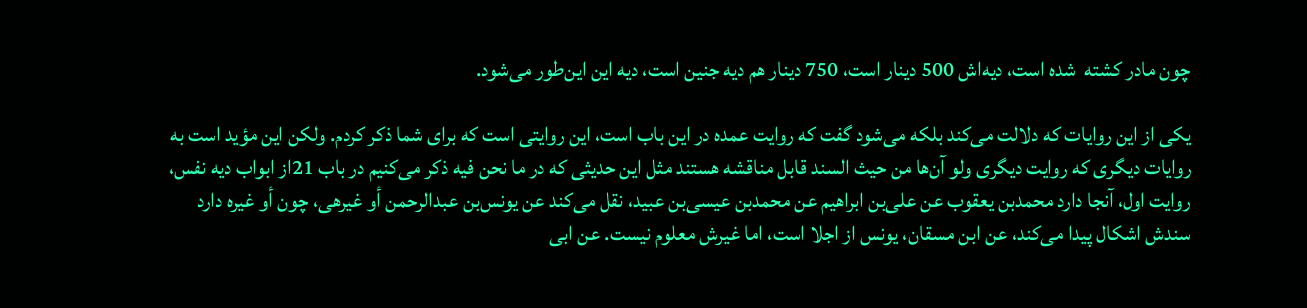چون مادر کشته  شده است، دیه‌اش 500 دینار است، 750 دینار هم دیه جنین است، دیه این این‌طور می‌شود.

یکی از این روایات که دلالت می‌کند بلکه می‌شود گفت که روایت عمده در این باب است، این روایتی است که برای شما ذکر کردم. ولکن این مؤید است به روایات دیگری که روایت دیگری ولو آن‌ها من حیث السند قابل مناقشه هستند مثل این حدیثی که در ما نحن فیه ذکر می‌کنیم در باب 21از ابواب دیه نفس، روایت اول، آنجا دارد محمد‌بن یعقوب عن علی‌بن ابراهیم عن محمد‌بن عیسی‌بن عبید، نقل می‌کند عن یونس‌بن عبدالرحمن أو غیرهی، چون أو غیره دارد سندش اشکال پیدا می‌کند، عن ابن مسقان، یونس از اجلا است، اما غیرش معلوم نیست. عن ابی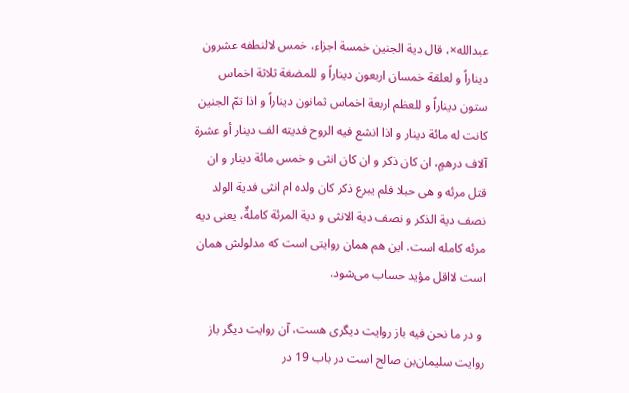عبدالله×، قال دیة الجنین خمسة اجزاء، خمس لالنطفه عشرون دیناراً و لعلقة خمسان اربعون دیناراً و للمضغة ثلاثة اخماس ستون دیناراً و للعظم اربعة اخماس ثمانون دیناراً و اذا تمّ الجنین کانت له مائة دینار و اذا انشع فیه الروح فدیته الف دینار أو عشرة آلاف درهمٍ، ان کان ذکر و ان کان انثی و خمس مائة دینار و ان قتل مرئه و هی حبلا فلم یبرع ذکر کان ولده ام انثی فدیة الولد نصف دیة الذکر و نصف دیة الانثی و دیة المرئة کاملةٌ، یعنی دیه مرئه کامله است. این هم همان روایتی است که مدلولش همان است لااقل مؤید حساب می‌شود.

 و در ما نحن فیه باز روایت دیگری هست، آن روایت دیگر باز روایت سلیمان‌بن صالح است در باب 19 در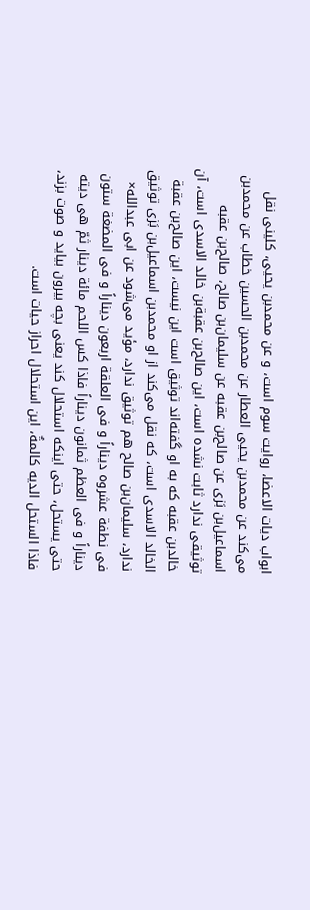ابواب دیات الاعضا، روایت سوم است، و عن محمد‌بن یحیی، کلینی نقل می‌کند عن محمد‌بن یحیی العطار عن محمد‌بن الحسین خطاب عن محمد‌بن اسماعیل‌بن بَزی عن صالح‌بن عقبه عن سلیمان‌بن صالح، صالح‌بن عقبه توثیقی ندارد ثابت نشده است، این صالح‌بن عقبة‌بن خالد الاسدی است، آن خالد‌بن عقبه که به او گفته‌اند توثیق است این نیست، این صالح‌بن عقبة الخالد الاسدی است، که نقل می‌کند از او محمد‌بن اسماعیل‌بن بَزی توثیق ندارد، سلیمان‌بن صالح هم توثیق ندارد، مؤید می‌شود عن ابی عبدالله× فی نطفة عشروه دیناراً و فی العلقة اربعون دیناراً و فی المضغة ستون دیناراً و فی العظم ثمانون دیناراً فاذا کس اللحم مائة دینار ثمّ هی دیته حتی یستحل، حتی اینکه استحلال کند یعنی بچه بیرون بیاید و صوت بزند، فاذا الستحل الدیه کالمةٌ، این استحلال احراز حیات است.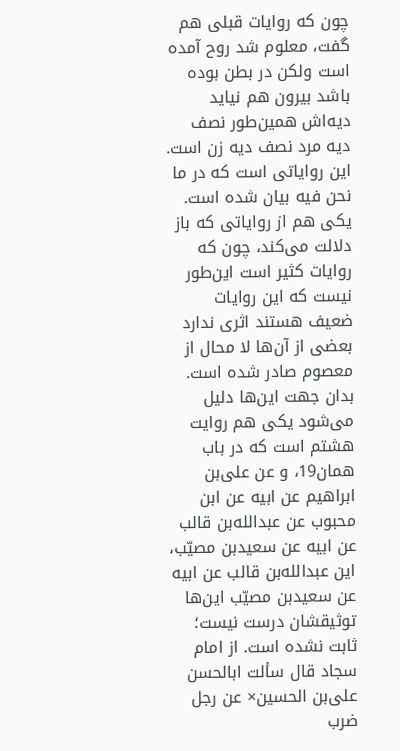چون که روایات قبلی هم گفت، معلوم شد روح آمده است ولکن در بطن بوده باشد بیرون هم نیاید دیه‌اش همین‌طور نصف دیه مرد نصف دیه زن است. این روایاتی است که در ما نحن فیه بیان شده است. یکی هم از روایاتی که باز دلالت می‌کند، چون که روایات کثیر است این‌طور نیست که این روایات ضعیف هستند اثری ندارد بعضی از آن‌ها لا محال از معصوم صادر شده است. بدان جهت این‌ها دلیل می‌شود یکی هم روایت هشتم است که در باب همان19، و عن علی‌بن ابراهیم عن ابیه عن ابن محبوب عن عبدالله‌بن قالب عن ابیه عن سعید‌بن مصیّب، این عبدالله‌بن قالب عن ابیه عن سعید‌بن مصیّب این‌ها توثیقشان درست نیست؛ ثابت نشده است. از امام سجاد قال سألت ابالحسن علی‌بن الحسین× عن رجل ضرب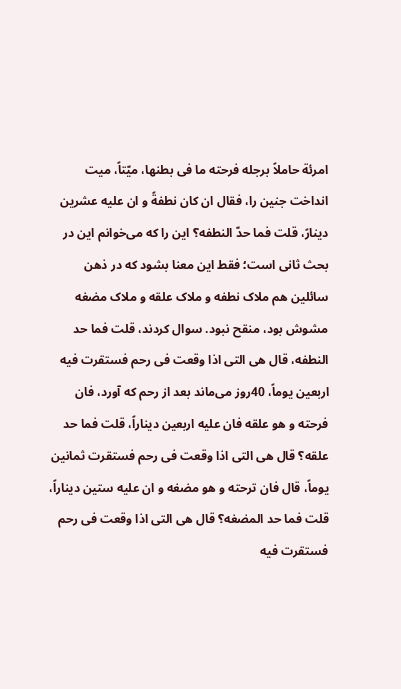امرئة حاملاً برجله فرحته ما فی بطنها، میّتاً، میت انداخت جنین را، فقال ان کان نطفةً و ان علیه عشرین دینارً، قلت فما حدّ النطفه؟ این را که می‌خوانم این در بحث ثانی است؛ فقط این معنا بشود که در ذهن سائلین هم ملاک نطفه و ملاک علقه و ملاک مضغه مشوش بود، منقح نبود. سوال کردند، قلت فما حد النطفه، قال هی التی اذا وقعت فی رحم فستقرت فیه اربعین یوماً، 40روز می‌ماند بعد از رحم که آورد، فان فرحته و هو علقه فان علیه اربعین دیناراً، قلت فما حد علقه؟ قال هی التی اذا وقعت فی رحم فستقرت ثمانین یوماً، قال فان ترحته و هو مضغه و ان علیه ستین دیناراً، قلت فما حد المضغه؟ قال هی التی اذا وقعت فی رحم فستقرت فیه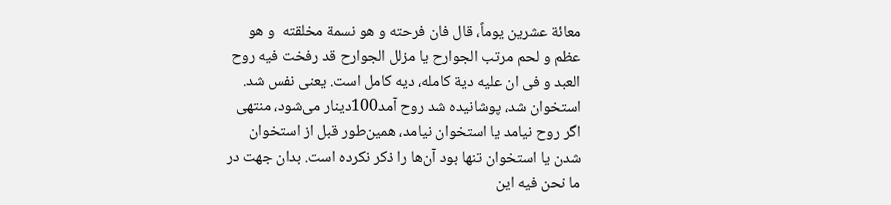معائة عشرین یوماً، قال فان فرحته و هو نسمة مخلقته  و هو عظم و لحم مرتب الجوارح یا مزلل الجوارح قد رفخت فیه روح العبد و فی ان علیه دیة کامله، دیه کامل است. یعنی نفس شد. استخوان شد، پوشانیده شد روح آمد100دینار می‌شود، منتهی اگر روح نیامد یا استخوان نیامد، همین‌طور قبل از استخوان شدن یا استخوان تنها بود آن‌ها را ذکر نکرده است. بدان جهت در ما نحن فیه این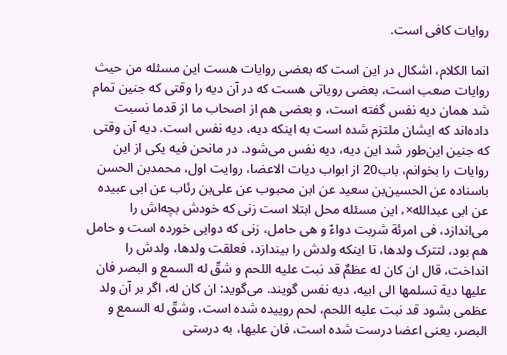روایات کافی است.

انما الکلام، اشکال در این است که بعضی روایات هست این مسئله من حیث روایات صعب است، بعضی رویاتی هست که در آن دیه را وقتی که جنین تمام شد همان دیه نفس گفته است، و بعضی هم از اصحاب ما از قدما نسبت داده‌اند که ایشان ملتزم شده است به اینکه دیه، دیه نفس است. دیه آن وقتی که جنین این‌طور شد این دیه، دیه نفس می‌شود. در مانحن فیه یکی از این روایات را بخوانم، باب20 از ابواب دیات الاعضا، روایت اول، محمد‌بن الحسن باسناده عن الحسین‌بن سعید عن ابن محبوب عن علی‌بن رئاب عن ابی عبیده عن ابی عبدالله×، این مسئله محل ابتلا است زنی که خودش بچه‌اش را می‌اندازد، فی امرئة شربت دواءً و هی حامل، زنی که دوایی خورده است و حامل هم بود، لتترک ولدها، تا اینکه ولدش را بیندازد، فعلقت ولدها، ولدش را انداخت، قال ان کان له عظمٌ قد نبت علیه اللحم و شقّ له السمع و البصر فان علیها دیة تسلمها الی ابیه، دیه نفس گویند. می‌گوید: ان کان له، اگر بر آن ولد عظمی بشود قد نبت علیه اللحم، لحم روییده شده است، وشقّ له السمع و البصر، یعنی اعضا درست شده است، فان علیها، به درستی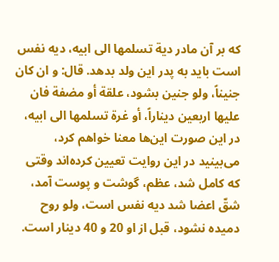که بر آن مادر دیة تسلمها الی ابیه، دیه نفس است باید به پدر این ولد بدهد. قال: و ان کان جنیناً، ولو جنین بشود، علقة أو مضفة فان علیها اربعین دیناراً، أو غرة تسلمها الی ابیه، در این صورت این‌ها معنا خواهم کرد، می‌بینید در این روایت تعیین کرده‌اند وقتی که کامل شد، عظم، گوشت و پوست آمد، شقّ اعضا شد دیه نفس است، ولو روح دمیده نشود، قبل از او 20 و 40 دینار است.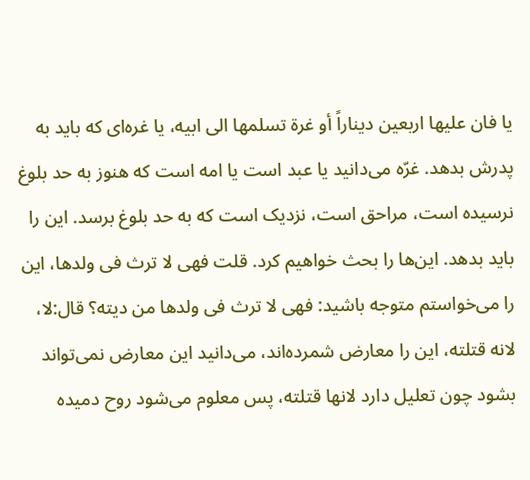یا فان علیها اربعین دیناراً أو غرة تسلمها الی ابیه، یا غره‌ای که باید به پدرش بدهد. غرّه می‌دانید یا عبد است یا امه است که هنوز به حد بلوغ نرسیده است، مراحق است، نزدیک است که به حد بلوغ برسد. این را باید بدهد. این‌ها را بحث خواهیم کرد. قلت فهی لا ترث فی ولدها، این را می‌خواستم متوجه باشید: فهی لا ترث فی ولدها من دیته؟ قال:لا، لانه قتلته، این را معارض شمرده‌اند، می‌دانید این معارض نمی‌تواند بشود چون تعلیل دارد لانها قتلته،‌ پس معلوم می‌شود روح دمیده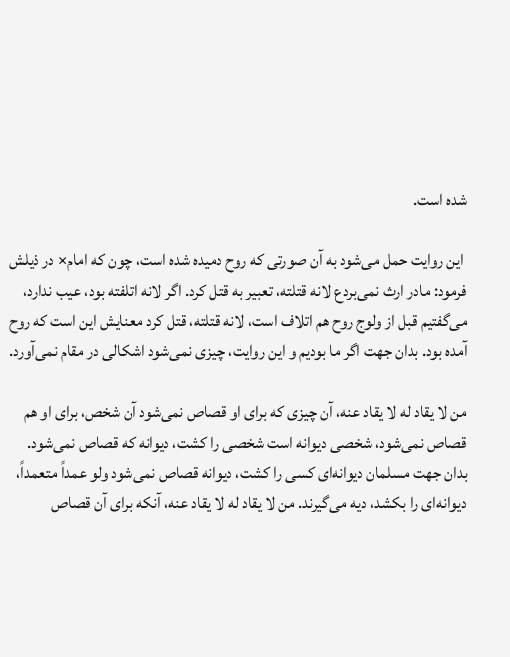شده است.

 این روایت حمل می‌شود به آن صورتی که روح دمیده شده است، چون که امام× در ذیلش فرمود: مادر ارث نمی‌بردع لانه قتلته، تعبیر به قتل کرد. اگر لانه اتلفته بود، عیب ندارد، می‌گفتیم قبل از ولوج روح هم اتلاف است، لانه قتلته، قتل کرد معنایش این است که روح آمده بود. بدان جهت اگر ما بودیم و این روایت، چیزی نمی‌شود اشکالی در مقام نمی‌آورد.

من لا یقاد له لا یقاد عنه، آن چیزی که برای او قصاص نمی‌شود آن شخص، برای او هم قصاص نمی‌شود، شخصی دیوانه است شخصی را کشت، دیوانه که قصاص نمی‌شود. بدان جهت مسلمان دیوانه‌ای کسی را کشت، دیوانه قصاص نمی‌شود ولو عمداً متعمداً، دیوانه‌ای را بکشد، دیه می‌گیرند. من لا یقاد له لا یقاد عنه، آنکه برای آن قصاص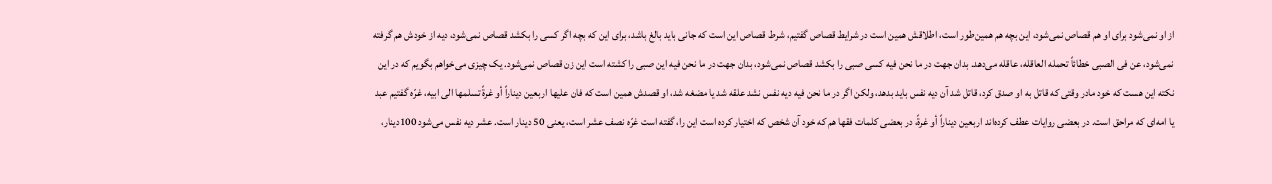از او نمی‌شود برای او هم قصاص نمی‌شود، این بچه هم همین‌طور است، اطلاقش همین است در شرایط قصاص گفتیم، شرط قصاص این است که جانی باید بالغ باشد، برای این که بچه اگر کسی را بکشد قصاص نمی‌شود، دیه از خودش هم گرفته نمی‌شود، عن فی الصبی خطائاً تحمله العاقله، عاقله می‌دهد. بدان جهت در ما نحن فیه کسی صبی را بکشد قصاص نمی‌شود، بدان جهت در ما نحن فیه این صبی را کشته است این زن قصاص نمی‌شود. یک چیزی می‌خواهم بگویم که در این نکته این هست که خود مادر وقتی که قاتل به او صدق کرد، قاتل شد آن دیه نفس باید بدهد، ولکن اگر در ما نحن فیه دیه نفس نشد علقه شد یا مضغه شد، او قصدش همین است که فان علیها اربعین دیناراً أو غرةً تسلمها الی ابیه، غرّه‌ گفتیم عبد یا امه‌ای که مراحق است. در بعضی روایات عطف کرده‌اند اربعین دیناراً أو غرةً، در بعضی کلمات فقها هم که خود آن شخص که اختیار کرده است این را، گفته است غرّه نصف عشر است، یعنی 50 دینار است. عشر دیه نفس می‌شود 100دینار،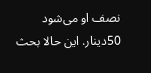نصف او می‌شود 50دینار. این حالا بحث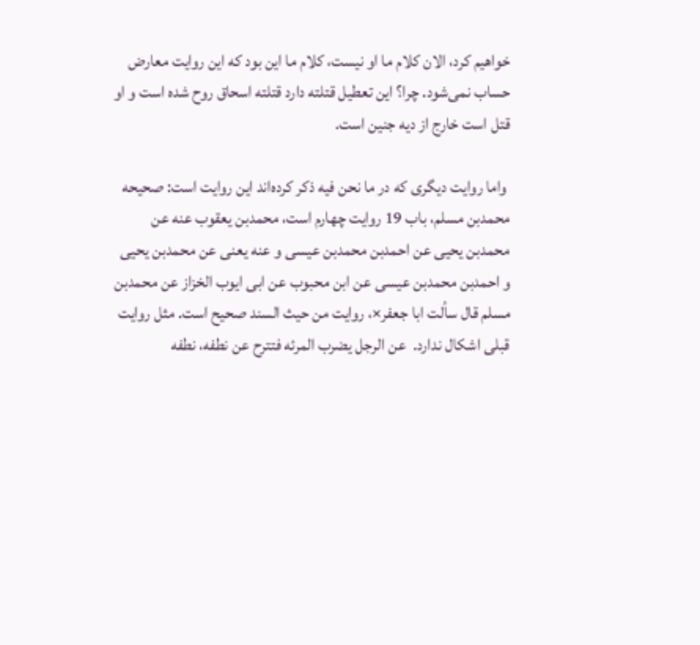خواهیم کرد، الان کلام ما او نیست، کلام ما این بود که این روایت معارض حساب نمی‌شود. چرا؟ این تعطیل قتلته دارد قتلته اسحاق روح شده است و او قتل است خارج از دیه جنین است.

 واما روایت دیگری که در ما نحن فیه ذکر کرده‌اند این روایت است: صحیحه محمد‌بن مسلم، باب 19 روایت چهارم است، محمد‌بن یعقوب عنه عن محمد‌بن یحیی عن احمدبن محمد‌بن عیسی و عنه یعنی عن محمد‌بن یحیی و احمد‌بن محمدبن عیسی عن ابن محبوب عن ابی ایوب الخزاز عن محمدبن مسلم قال سألت ابا جعفر×، روایت من حیث السند صحیح است. مثل روایت قبلی اشکال ندارد.  عن الرجل یضرب المرئه فتترح عن نطفه، نطفه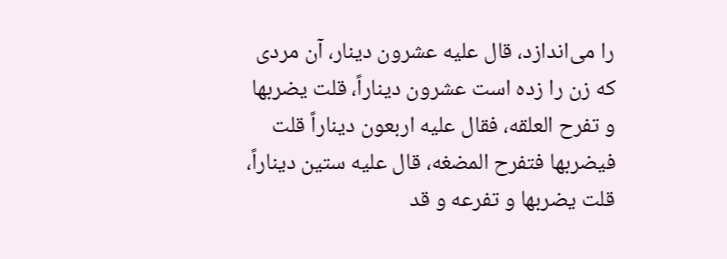را می‌اندازد، قال علیه عشرون دینار، آن مردی که زن را زده است عشرون دیناراً، قلت یضربها و تفرح العلقه، فقال علیه اربعون دیناراً قلت فیضربها فتفرح المضغه، قال علیه ستین دیناراً، قلت یضربها و تفرعه و قد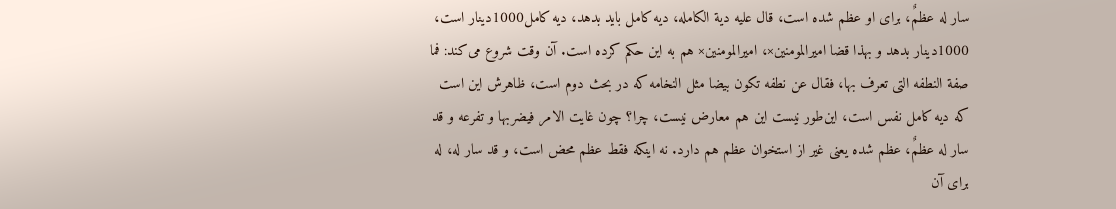سار له عظمٌ، برای او عظم شده است، قال علیه دیة الکامله، دیه کامل باید بدهد، دیه کامل1000دینار است، 1000دینار بدهد و بهذا قضا امیرالمومنین×، امیرالمومنین× هم به این حکم کرده است. آن وقت شروع می‌کند: فما صفة النطفه التی تعرف بها، فقال عن نطفه تکون بیضا مثل النخامه که در بحث دوم است، ظاهرش این است که دیه کامل نفس است، این‌طور نیست این هم معارض نیست، چرا؟ چون غایت الامر فیضربها و تفرعه و قد سار له عظمٌ، عظم شده یعنی غیر از استخوان عظم هم دارد. نه اینکه فقط عظم محض است، و قد سار له، له برای آن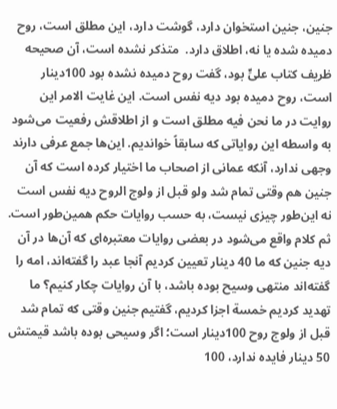جنین، جنین استخوان دارد، گوشت دارد، این مطلق است، روح دمیده شده یا نه، اطلاق دارد.  متذکر نشده است، آن صحیحه ظریف کتاب علیٍّ بود، گفت روح دمیده نشده بود 100دینار است، روح دمیده بود دیه نفس است. این غایت الامر این روایت در ما نحن فیه مطلق است و از اطلاقش رفعیت می‌شود به واسطه این روایاتی که سابقاً خواندیم. این‌ها جمع عرفی دارند وجهی ندارد، آنکه عمانی از اصحاب ما اختیار کرده است که آن جنین هم وقتی تمام شد ولو قبل از ولوج الروح دیه نفس است نه این‌طور چیزی نیست، به حسب روایات حکم همین‌طور است. ثم کلام واقع می‌شود در بعضی روایات معتبره‌ای که آن‌ها در آن دیه جنین که ما 40 دینار تعیین کردیم آنجا عبد را گفته‌اند، امه را گفته‌اند منتهی وسیح بوده باشد، با آن روایات چکار کنیم؟ ما تهدید کردیم خمسة اجزا کردیم، گفتیم جنین وقتی که تمام شد قبل از ولوج روح 100دینار است؛ اگر وسیحی بوده باشد قیمتش 50 دینار فایده ندارد، 100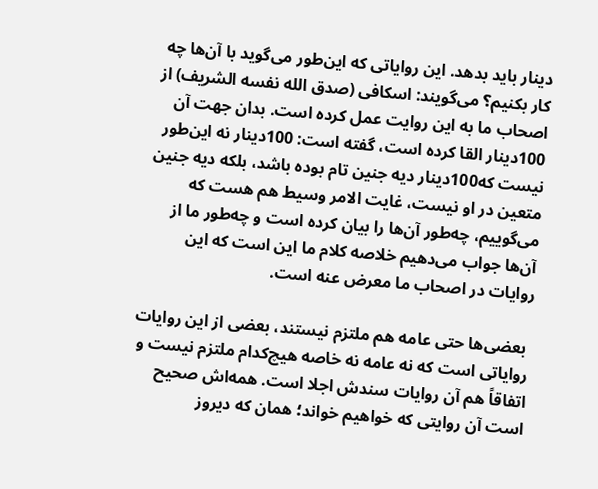دینار باید بدهد. این روایاتی که این‌طور می‌گوید با آن‌ها چه کار بکنیم؟ می‌گویند: اسکافی (صدق الله نفسه الشریف) از اصحاب ما به این روایت عمل کرده است. بدان جهت آن 100دینار القا کرده است، گفته است: 100دینار نه این‌طور نیست که100دینار دیه جنین تام بوده باشد، بلکه دیه جنین متعین در او نیست، غایت الامر وسیط هم هست که می‌گوییم، چه‌طور آن‌ها را بیان کرده است و چه‌طور ما از آن‌ها جواب می‌دهیم خلاصه کلام ما این است که این روایات در اصحاب ما معرض عنه است.

 بعضی‌ها حتی عامه هم ملتزم نیستند، بعضی از این روایات روایاتی است که نه عامه نه خاصه هیچ‌کدام ملتزم نیست و اتفاقاً هم آن روایات سندش اجلا است. همه‌اش صحیح است آن روایتی که خواهیم خواند؛ همان که دیروز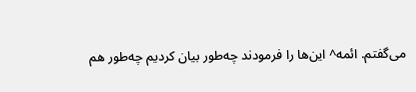می‌گفتم. ائمه^ این‌ها را فرمودند چه‌طور بیان کردیم چه‌طور هم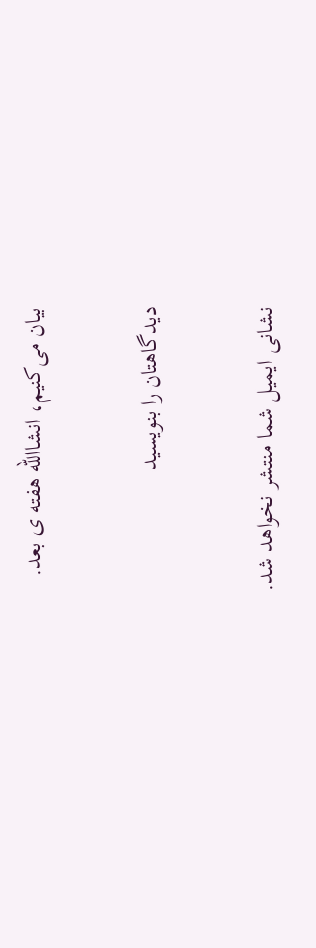بیان می‌کنیم، انشاالله هفته ی بعد.

دیدگاهتان را بنویسید

نشانی ایمیل شما منتشر نخواهد شد.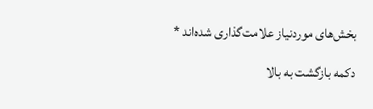بخش‌های موردنیاز علامت‌گذاری شده‌اند *

دکمه بازگشت به بالا